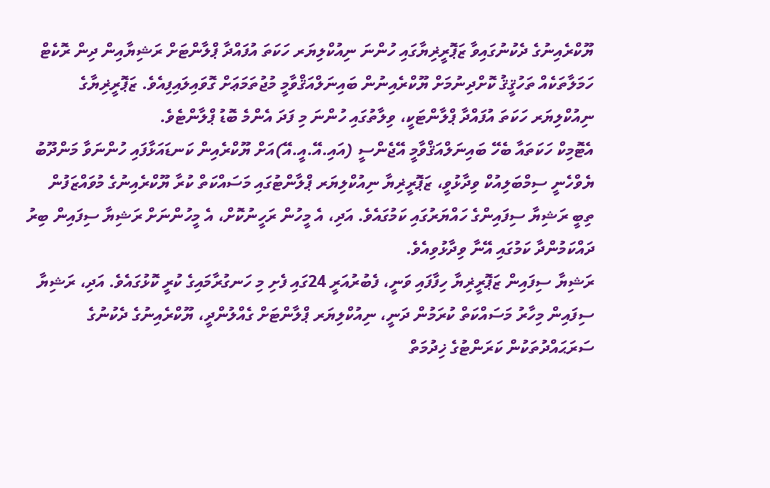ޔޫކްރެއިނުގެ ދެކުނުގައިވާ ޒަޕޮރީޜިޔާގައި ހުންނަ ނިއުކްލިޔަރ ހަކަތަ އުފައްދާ ޕްލާންޓަށް ރަޝިޔާއިން ދިން ރޮކެޓް ހަމަލާތަކެއް ތަހުޤީޤު ކޮށްދިނުމަށް ޔޫކްރެއިނުން ބައިނަލްއަޤްވާމީ މުޖުތަމަޢަށް ގޮވައިލައިފިއެވެ. ޒަޕޮރީޜިޔާގެ ނިއުކްލިޔަރ ހަކަތަ އުފައްދާ ޕްލާންޓަކީ، ވިލާތުގައި ހުންނަ މި ފަދަ އެންމެ ބޮޑު ޕްލާންޓެވެ.
އެޓޮމިކް ހަކަތައާ ބެހޭ ބައިނަލްއަޤްވާމީ އޭޖެންސީ (އައި.އޭ.އީ.އޭ)އަށް ޔޫކްރެއިން ކަނޑައަޅާފައި ހުންނަވާ މަންދޫބު ޔެވްހެނީ ސިމްބަލިއުކް ވިދާޅުވީ، ޒަޕޮރީޜިޔާ ނިއުކްލިޔަރ ޕްލާންޓުގައި މަސައްކަތް ކުރާ ޔޫކްރެއިނުގެ މުވައްޒަފުން ތިބީ ރަޝިޔާ ސިފައިންގެ ހައްޔަރުގައި ކަމުގައެވެ. އަދި، އެ މީހުން ރަހީނުކޮށް، އެ މީހުންނަށް ރަޝިޔާ ސިފައިން ބިރު ދައްކަމުންދާ ކަމުގައި އޭނާ ވިދާޅުވިއެވެ.
ރަޝިޔާ ސިފައިން ޒަޕޮރީޜިޔާ ހިފާފައި ވަނީ، ފެބުރުއަރީ 24ގައި ފެށި މި ހަނގުރާމައިގެ ކުރީ ކޮޅުގައެވެ. އަދި، ރަޝިޔާ ސިފައިން މިހާރު މަސައްކަތް ކުރަމުން ދަނީ، ނިއުކްލިޔަރ ޕްލާންޓަށް ގެއްލުންދީ، ޔޫކްރެއިނުގެ ދެކުނުގެ ސަރަޙައްދުތަކުން ކަރަންޓުގެ ޚިދުމަތް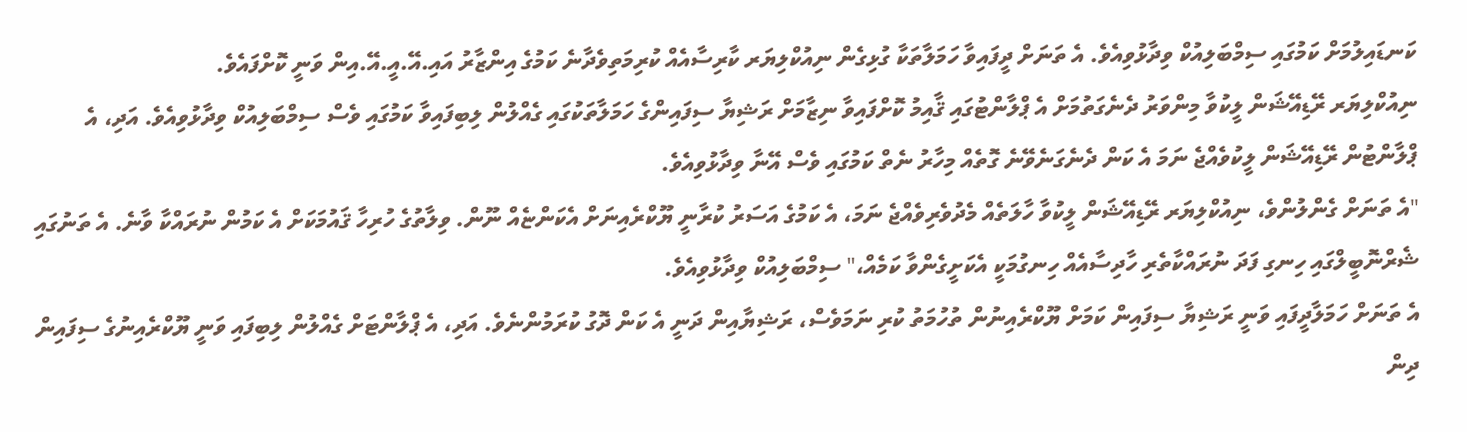ކަނޑައިލުމަށް ކަމުގައި ސިމްބަލިއުކް ވިދާޅުވިއެވެ. އެ ތަނަށް ދީފައިވާ ހަމަލާތަކާ ގުޅިގެން ނިއުކްލިޔަރ ކާރިސާއެއް ކުރިމަތިވެދާނެ ކަމުގެ އިންޒާރު އައި.އޭ.އީ.އޭ.އިން ވަނީ ކޮށްފައެވެ.
ނިއުކްލިޔަރ ރޭޑިއޭޝަން ލީކުވާ މިންވަރު ދެނެގަތުމަށް އެ ޕްލާންޓުގައި ޤާއިމު ކޮށްފައިވާ ނިޒާމަށް ރަޝިޔާ ސިފައިންގެ ހަމަލާތަކުގައި ގެއްލުން ލިބިފައިވާ ކަމުގައި ވެސް ސިމްބަލިއުކް ވިދާޅުވިއެވެ. އަދި، އެ ޕްލާންޓުން ރޭޑިއޭޝަން ލީކުވެއްޖެ ނަމަ އެ ކަން ދެނެގަނެވޭނެ ގޮތެއް މިހާރު ނެތް ކަމުގައި ވެސް އޭނާ ވިދާޅުވިއެވެ.
"އެ ތަނަށް ގެންލުންވެ، ނިއުކްލިޔަރ ރޭޑިއޭޝަން ލީކުވާ ހާލަތެއް މެދުވެރިވެއްޖެ ނަމަ، އެ ކަމުގެ އަސަރު ކުރާނީ ޔޫކްރެއިނަށް އެކަންޏެއް ނޫން. ވިލާތުގެ ހުރިހާ ޤައުމަކަށް އެ ކަމުން ނުރައްކާ ވާނެ. އެ ތަނުގައި ޝެރްނޮބީލްގައި ހިނގި ފަދަ ނުރައްކާތެރި ހާދިސާއެއް ހިނގުމަކީ އެކަށީގެންވާ ކަމެއް،" ސިމްބަލިއުކް ވިދާޅުވިއެވެ.
އެ ތަނަށް ހަމަލާދީފައި ވަނީ ރަޝިޔާ ސިފައިން ކަމަށް ޔޫކްރެއިނުން ތުހުމަތު ކުރި ނަމަވެސް، ރަޝިޔާއިން ދަނީ އެ ކަން ދޮގު ކުރަމުންނެވެ. އަދި، އެ ޕްލާންޓަށް ގެއްލުން ލިބިފައި ވަނީ ޔޫކްރެއިނުގެ ސިފައިން ދިން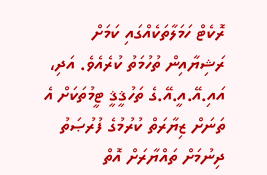ރޮކެޓް ހަމަލާތަކެއްގައި ކަމަށް ރަޝިޔާއިން ތުހުމަތު ކުރެއެވެ. އަދި، އައި.އޭ.އީ.އޭ.ގެ ތަހުޤީޤީ ޓީމުތަކަށް އެ ތަނަށް ޒިޔާރަތް ކުރުމުގެ ފުރުޞަތު ދިނުމަށް ތައްޔާރަށް އޮތް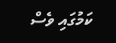ކަމުގައި ވެސް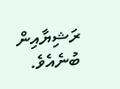ރަޝިޔާއިން ބުނެއެވެ.